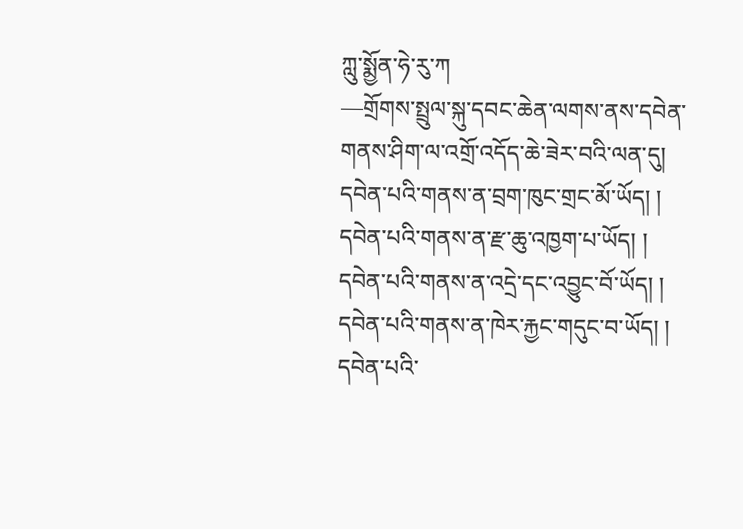ཀླུ་སྨྱོན་ཧེ་རུ་ཀ
—གྲོགས་སྤྲུལ་སྐུ་དབང་ཆེན་ལགས་ནས་དབེན་གནས་ཤིག་ལ་འགྲོ་འདོད་ཆེ་ཟེར་བའི་ལན་དུ།
དབེན་པའི་གནས་ན་བྲག་ཁུང་གྲང་མོ་ཡོད། །
དབེན་པའི་གནས་ན་རྫ་ཆུ་འཁྱག་པ་ཡོད། །
དབེན་པའི་གནས་ན་འདྲེ་དང་འབྱུང་བོ་ཡོད། །
དབེན་པའི་གནས་ན་ཁེར་རྐྱང་གདུང་བ་ཡོད། །
དབེན་པའི་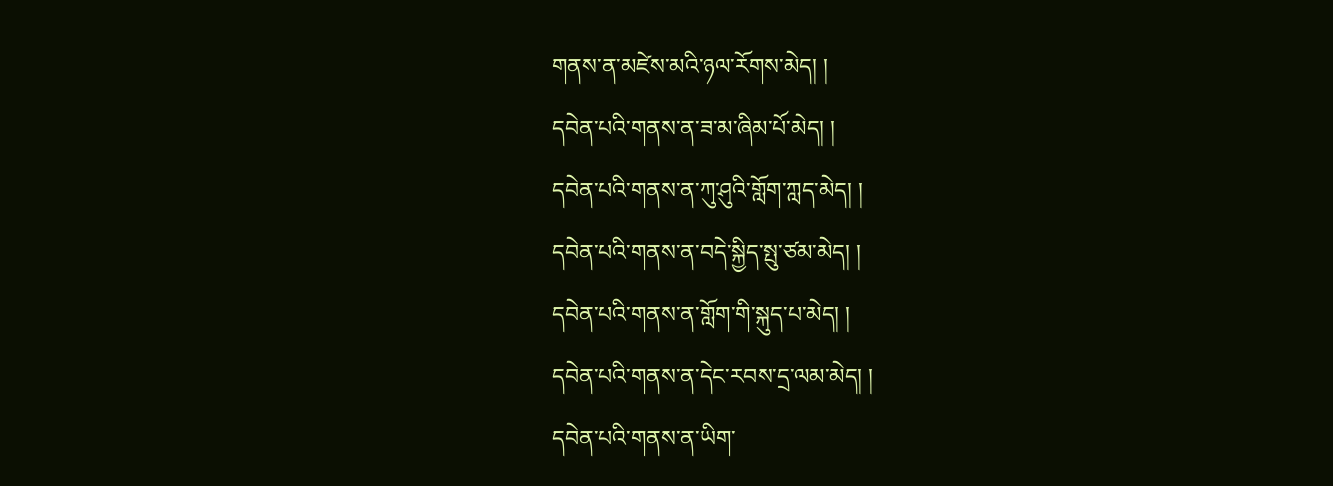གནས་ན་མཛེས་མའི་ཉལ་རོགས་མེད། །
དབེན་པའི་གནས་ན་ཟ་མ་ཞིམ་པོ་མེད། །
དབེན་པའི་གནས་ན་ཀུ་ཤུའི་གློག་ཀླད་མེད། །
དབེན་པའི་གནས་ན་བདེ་སྐྱིད་སྤུ་ཙམ་མེད། །
དབེན་པའི་གནས་ན་གློག་གི་སྐུད་པ་མེད། །
དབེན་པའི་གནས་ན་དེང་རབས་དྲ་ལམ་མེད། །
དབེན་པའི་གནས་ན་ཡིག་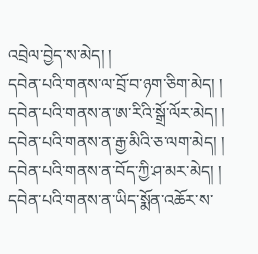འབྲེལ་བྱེད་ས་མེད། །
དབེན་པའི་གནས་ལ་བྲོ་བ་ཉག་ཅིག་མེད། །
དབེན་པའི་གནས་ན་ཨ་རིའི་སྒྲོ་ལོར་མེད། །
དབེན་པའི་གནས་ན་རྒྱ་མིའི་ཅ་ལག་མེད། །
དབེན་པའི་གནས་ན་བོད་ཀྱི་ཤ་མར་མེད། །
དབེན་པའི་གནས་ན་ཡིད་སྨོན་འཆོར་ས་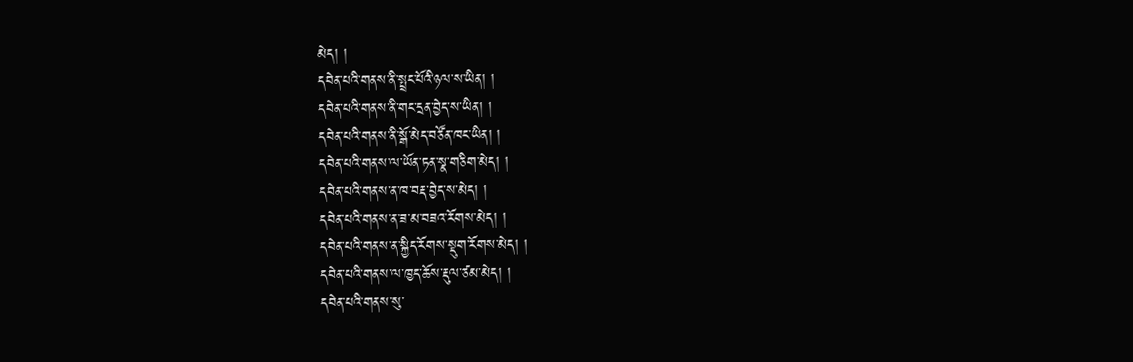མེད། །
དབེན་པའི་གནས་ནི་སྤྲང་པོའི་ཉལ་ས་ཡིན། །
དབེན་པའི་གནས་ནི་གང་དྲན་བྱེད་ས་ཡིན། །
དབེན་པའི་གནས་ནི་སྒོ་མེད་བཙོན་ཁང་ཡིན། །
དབེན་པའི་གནས་ལ་ཡོན་ཏན་སྣ་གཅིག་མེད། །
དབེན་པའི་གནས་ན་ཁ་བརྡ་བྱེད་ས་མེད། །
དབེན་པའི་གནས་ན་ཟ་མ་བཟའ་རོགས་མེད། །
དབེན་པའི་གནས་ན་སྐྱིད་རོགས་སྡུག་རོགས་མེད། །
དབེན་པའི་གནས་ལ་ཁྱད་ཆོས་རྡུལ་ཙམ་མེད། །
དབེན་པའི་གནས་སུ་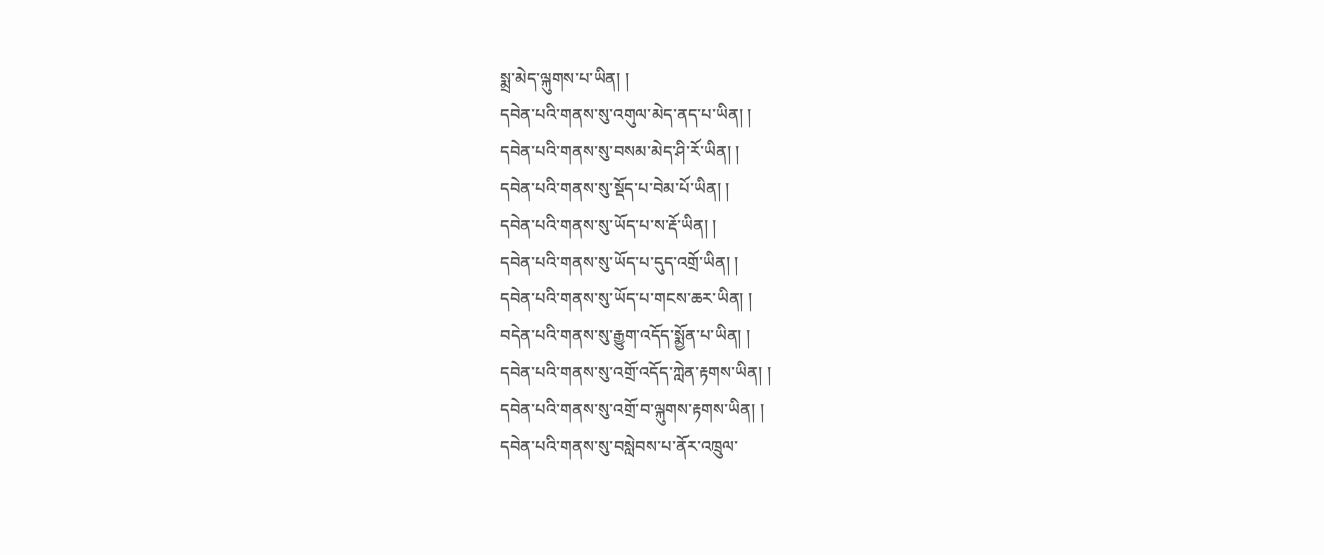སྨྲ་མེད་ལྐུགས་པ་ཡིན། །
དབེན་པའི་གནས་སུ་འགུལ་མེད་ནད་པ་ཡིན། །
དབེན་པའི་གནས་སུ་བསམ་མེད་ཤི་རོ་ཡིན། །
དབེན་པའི་གནས་སུ་སྡོད་པ་བེམ་པོ་ཡིན། །
དབེན་པའི་གནས་སུ་ཡོད་པ་ས་རྡོ་ཡིན། །
དབེན་པའི་གནས་སུ་ཡོད་པ་དུད་འགྲོ་ཡིན། །
དབེན་པའི་གནས་སུ་ཡོད་པ་གངས་ཆར་ཡིན། །
བདེན་པའི་གནས་སུ་རྒྱུག་འདོད་སྨྱོན་པ་ཡིན། །
དབེན་པའི་གནས་སུ་འགྲོ་འདོད་ཀླེན་རྟགས་ཡིན། །
དབེན་པའི་གནས་སུ་འགྲོ་བ་ལྐུགས་རྟགས་ཡིན། །
དབེན་པའི་གནས་སུ་བསླེབས་པ་ནོར་འཁྲུལ་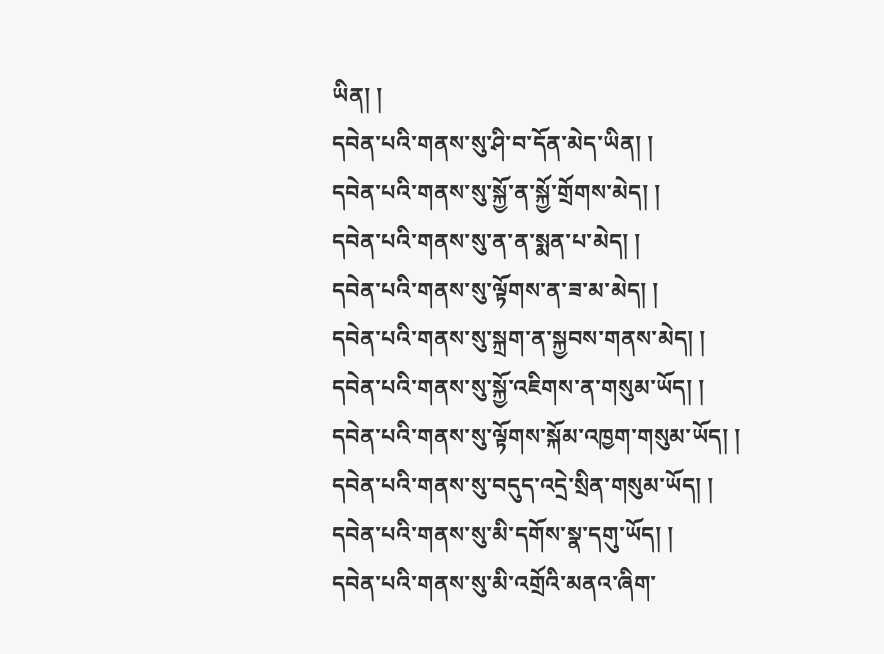ཡིན། །
དབེན་པའི་གནས་སུ་ཤི་བ་དོན་མེད་ཡིན། །
དབེན་པའི་གནས་སུ་སྐྱོ་ན་སྐྱོ་གྲོགས་མེད། །
དབེན་པའི་གནས་སུ་ན་ན་སྨན་པ་མེད། །
དབེན་པའི་གནས་སུ་ལྟོགས་ན་ཟ་མ་མེད། །
དབེན་པའི་གནས་སུ་སྐྲག་ན་སྐྱབས་གནས་མེད། །
དབེན་པའི་གནས་སུ་སྐྱོ་འཇིགས་ན་གསུམ་ཡོད། །
དབེན་པའི་གནས་སུ་ལྟོགས་སྐོམ་འཁྱག་གསུམ་ཡོད། །
དབེན་པའི་གནས་སུ་བདུད་འདྲེ་སྲིན་གསུམ་ཡོད། །
དབེན་པའི་གནས་སུ་མི་དགོས་སྣ་དགུ་ཡོད། །
དབེན་པའི་གནས་སུ་མི་འགྲོའི་མནའ་ཞིག་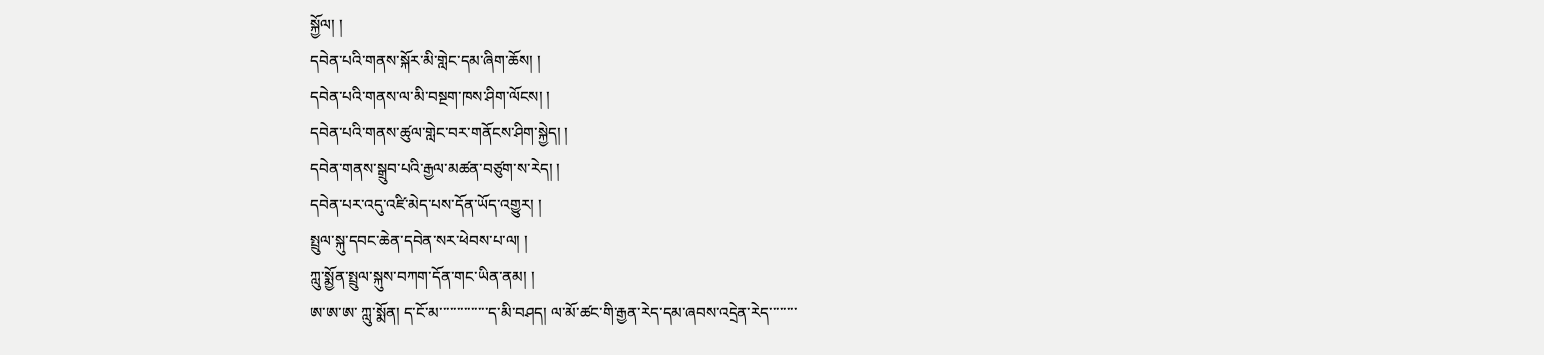སྐྱོལ། །
དབེན་པའི་གནས་སྐོར་མི་གླེང་དམ་ཞིག་ཆོས། །
དབེན་པའི་གནས་ལ་མི་བསྔག་ཁས་ཤིག་ལོངས། །
དབེན་པའི་གནས་ཚུལ་གླེང་བར་གནོངས་ཤིག་སྐྱེད། །
དབེན་གནས་སྒྲུབ་པའི་རྒྱལ་མཚན་བཙུག་ས་རེད། །
དབེན་པར་འདུ་འཛི་མེད་པས་དོན་ཡོད་འགྱུར། །
སྤྲུལ་སྐུ་དབང་ཆེན་དབེན་སར་ཕེབས་པ་ལ། །
ཀླུ་སྨྱོན་སྤྲུལ་སྐུས་བཀག་དོན་གང་ཡིན་ནམ། །
ཨ་ཨ་ཨ་ ཀླུ་སྨོན། ད་ངོ་མ་་་་་་་་་་་་་་ད་མི་བཤད། ལ་མོ་ཚང་གི་རྒྱན་རེད་དམ་ཞབས་འདྲེན་རེད་་་་་་་་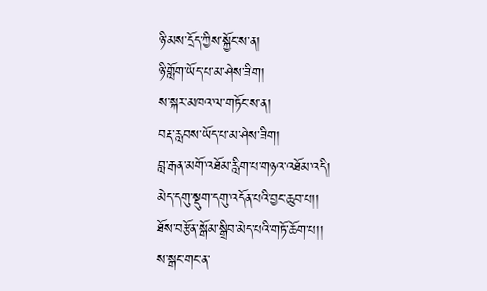ཉི་མས་དྲོད་ཀྱིས་སྐྱོང་ས་ན།
ཉི་གློག་ཡོད་པ་མ་ཤེས་ཟིག།
ས་སྐར་མཁའ་ལ་གཏོང་ས་ན།
བརྡ་རླབས་ཡོད་པ་མ་ཤེས་ཟིག།
བླ་རྒན་མགོ་འཐོམ་རླིག་པ་གཉའ་འཐོམ་འདི།
མེད་དགུ་སྡུག་དགུ་འདོན་པའི་བྱང་ཆུབ་པ།།
ཐོས་བརྩོན་སྒོམ་སྒྲིབ་མེད་པའི་གཏོ་ཆོག་པ།།
ས་སྒང་གང་ན་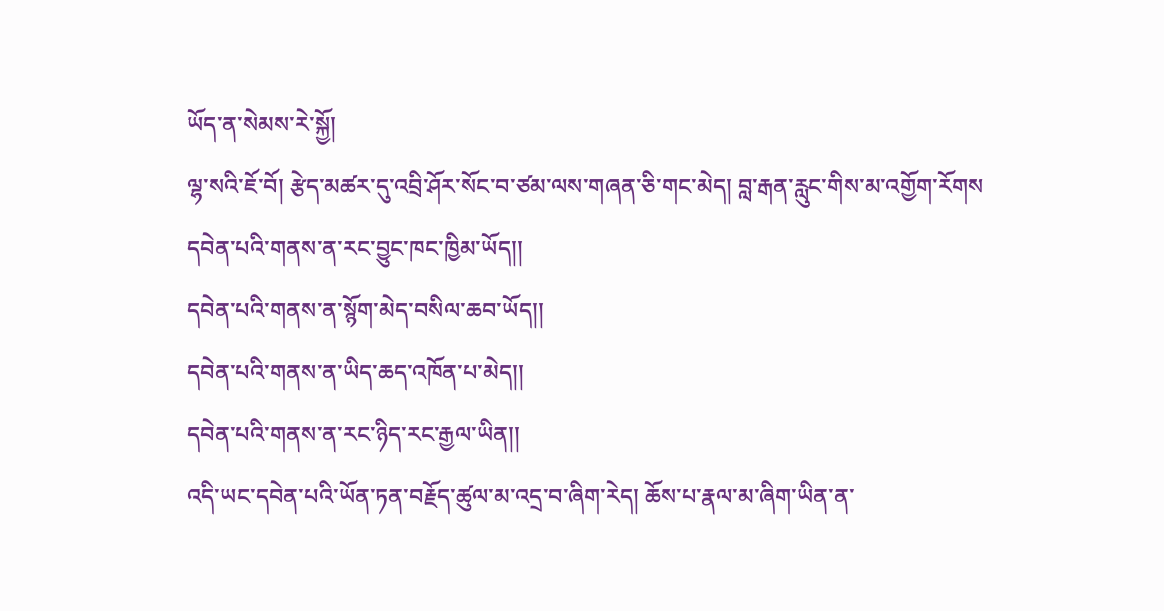ཡོད་ན་སེམས་རེ་སྐྱོ།
ལྷ་སའི་ཇོ་བོ། རྩེད་མཚར་དུ་འབྲི་ཤོར་སོང་བ་ཙམ་ལས་གཞན་ཅི་གང་མེད། བླ་རྒན་རླུང་གིས་མ་འགྱོག་རོགས
དབེན་པའི་གནས་ན་རང་བྱུང་ཁང་ཁྱིམ་ཡོད།།
དབེན་པའི་གནས་ན་སྙོག་མེད་བསིལ་ཆབ་ཡོད།།
དབེན་པའི་གནས་ན་ཡིད་ཆད་འཁོན་པ་མེད།།
དབེན་པའི་གནས་ན་རང་ཉིད་རང་རྒྱལ་ཡིན།།
འདི་ཡང་དབེན་པའི་ཡོན་ཏན་བརྗོད་ཚུལ་མ་འདྲ་བ་ཞིག་རེད། ཆོས་པ་རྣལ་མ་ཞིག་ཡིན་ན་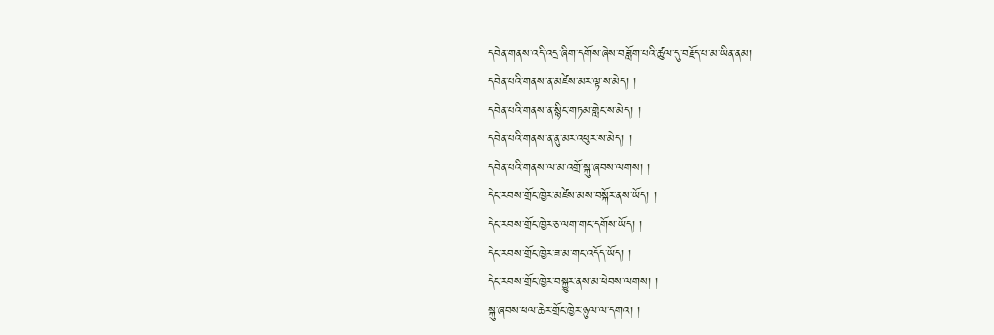དབེན་གནས་འདི་འདྲ་ཞིག་དགོས་ཞེས་བཟློག་པའི་ཚུལ་དུ་བརྗོད་པ་མ་ཡིན་ནམ།
དབེན་པའི་གནས་ན་མཛེས་མར་ལྟ་ས་མེད། །
དབེན་པའི་གནས་ན་སྙིང་གཏམ་གླེང་ས་མེད། །
དབེན་པའི་གནས་ན་ནུ་མར་འཕུར་ས་མེད། །
དབེན་པའི་གནས་ལ་མ་འགྲོ་སྐུ་ཞབས་ལགས། །
དེང་རབས་གྲོང་ཁྱེར་མཛེས་མས་བསྐོར་ནས་ཡོད། །
དེང་རབས་གྲོང་ཁྱེར་ཅ་ལག་གང་དགོས་ཡོད། །
དེང་རབས་གྲོང་ཁྱེར་ཟ་མ་གང་འདོད་ཡོད། །
དེང་རབས་གྲོང་ཁྱེར་བསྐྱུར་ནས་མ་ཕེབས་ལགས། །
སྐུ་ཞབས་ཕལ་ཆེར་གྲོང་ཁྱེར་ཉུལ་ལ་དགའ། །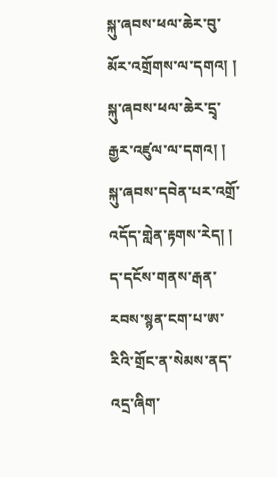སྐུ་ཞབས་ཕལ་ཆེར་བུ་མོར་འགྲོགས་ལ་དགའ། །
སྐུ་ཞབས་ཕལ་ཆེར་དྲྭ་རྒྱར་འཛུལ་ལ་དགའ། །
སྐུ་ཞབས་དབེན་པར་འགྲོ་འདོད་གླེན་རྟགས་རེད། །
ད་དངོས་གནས་རྒན་རབས་སྙན་ངག་པ་ཨ་རིའི་གྲོང་ན་སེམས་ནད་འདྲ་ཞིག་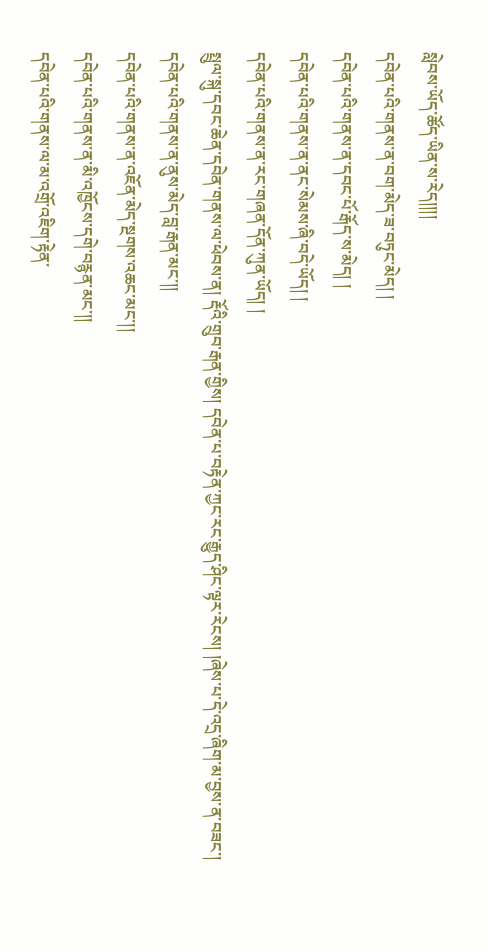སླེབས་ཡོད་ཚོད་ཡིན་ས་རེད།།།།
དབེན་པའི་གནས་ན་བག་མེད་ཟ་བཏུང་མེད། །
དབེན་པའི་གནས་ན་དབང་པོ་རྒོད་ས་མེད། །
དབེན་པའི་གནས་ན་ནང་སེམས་ཞི་བདེ་ཡོད། །
དབེན་པའི་གནས་ན་རང་གཞན་དོན་ཀུན་ཡོད། །
སྤྲུལ་སྐུ་དབང་ཆེན་དབེན་གནས་ལ་ཕེབས་ན། རྡོའི་གྲུབ་རྒན་གྱིས། དབེན་པ་བརྟེན་ཀྱང་རང་རྒྱུད་ཤིང་ལྟར་རེངས། །ཞེས་པ་དེ་འདྲ་ཞིག་མ་བྱས་ན་བཟང་།
དབེན་པའི་གནས་ན་ནུས་མེད་བླ་རྒན་མང་།།
དབེན་པའི་གནས་ན་འཇོན་མེད་སྔགས་འཆང་མང་།།
དབེན་པའི་གནས་ན་མི་འཁྱོངས་དགེ་བརྙན་མང་།།
དབེན་པའི་གནས་ལ་མ་འགྲོ་འཇིག་རྟེན་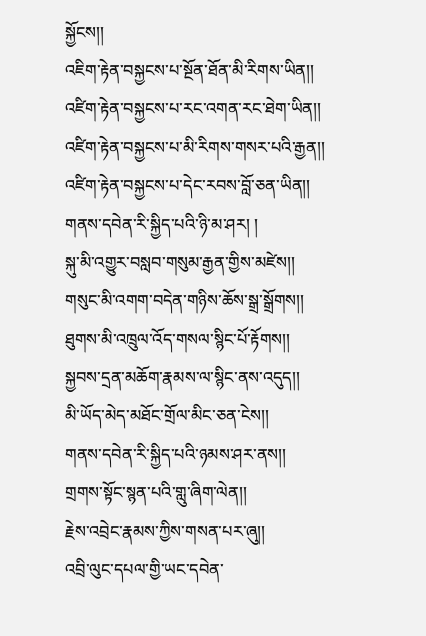སྐྱོངས།།
འཇིག་རྟེན་བསྐྱངས་པ་སྔོན་ཐོན་མི་རིགས་ཡིན།།
འཛིག་རྟེན་བསྐྱངས་པ་རང་འགན་རང་ཐེག་ཡིན།།
འཛིག་རྟེན་བསྐྱངས་པ་མི་རིགས་གསར་པའི་རྒྱན།།
འཛིག་རྟེན་བསྐྱངས་པ་དེང་རབས་བློ་ཅན་ཡིན།།
གནས་དབེན་རི་སྐྱིད་པའི་ཉི་མ་ཤར། །
སྐུ་མི་འགྱུར་བསླབ་གསུམ་རྒྱན་གྱིས་མཛེས།།
གསུང་མི་འགག་བདེན་གཉིས་ཆོས་སྒྲ་སྒྲོགས།།
ཐུགས་མི་འཁྲུལ་འོད་གསལ་སྙིང་པོ་རྟོགས།།
སྐྱབས་དྲན་མཆོག་རྣམས་ལ་སྙིང་ནས་འདུད།།
མི་ཡོད་མེད་མཐོང་གྲོལ་མིང་ཅན་ངེས།།
གནས་དབེན་རི་སྐྱིད་པའི་ཉམས་ཤར་ནས།།
གྲགས་སྟོང་སྙན་པའི་གླུ་ཞིག་ལེན།།
རྗེས་འབྲེང་རྣམས་ཀྱིས་གསན་པར་ཞུ།།
འབྲི་ལུང་དཔལ་གྱི་ཡང་དབེན་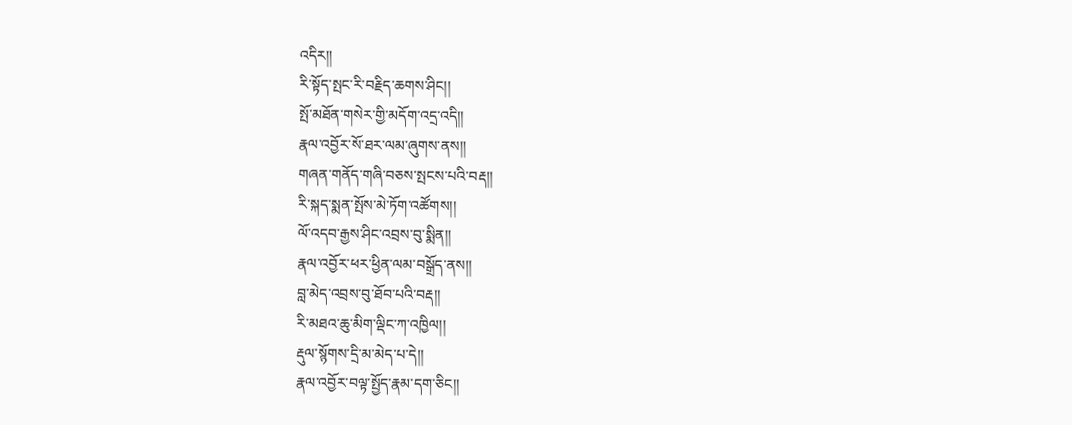འདིར།།
རི་སྟོད་སྤང་རི་བརྗིད་ཆགས་ཤིང།།
སྤོ་མཐོན་གསེར་གྱི་མདོག་འདྲ་འདི།།
རྣལ་འབྱོར་སོ་ཐར་ལམ་ཞུགས་ནས།།
གཞན་གནོད་གཞི་བཅས་སྤངས་པའི་བརྡ།།
རི་སྐད་སྨན་སྤོས་མེ་ཏོག་འཚོགས།།
ལོ་འདབ་རྒྱས་ཤིང་འབྲས་བུ་སྨིན།།
རྣལ་འབྱོར་ཕར་ཕྱིན་ལམ་བསྒྲོད་ནས།།
བླ་མེད་འབྲས་བུ་ཐོབ་པའི་བརྡ།།
རི་མཐའ་ཆུ་མིག་ལྡིང་ཀ་འཁྱིལ།།
རྡུལ་སྙོགས་དྲི་མ་མེད་པ་དེ།།
རྣལ་འབྱོར་བལྟ་སྤྱོད་རྣམ་དག་ཅིང།།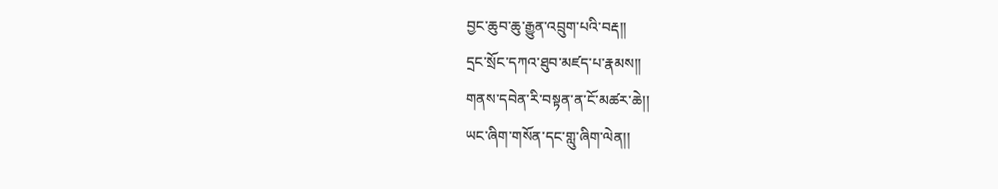བྱང་ཆུབ་ཆུ་རྒྱུན་འབྲུག་པའི་བརྡ།།
དྲང་སྲོང་དཀའ་ཐུབ་མཛད་པ་རྣམས།།
གནས་དབེན་རི་བསྟན་ན་ངོ་མཚར་ཆེ།།
ཡང་ཞིག་གསོན་དང་གླུ་ཞིག་ལེན།།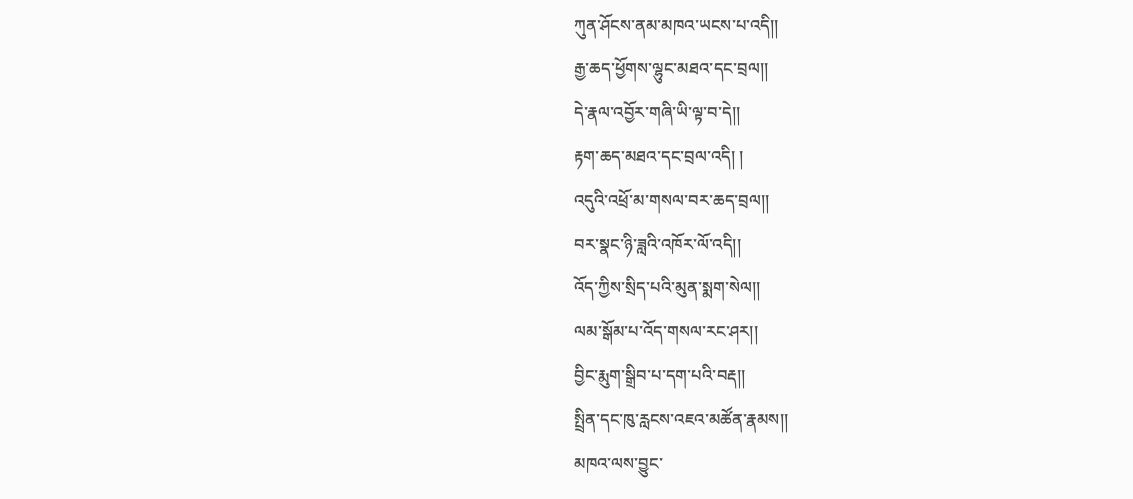ཀུན་ཤོངས་ནམ་མཁའ་ཡངས་པ་འདི།།
རྒྱ་ཆད་ཕྱོགས་ལྷུང་མཐའ་དང་བྲལ།།
དེ་རྣལ་འབྱོར་གཞི་ཡི་ལྟ་བ་དེ།།
རྟག་ཆད་མཐའ་དང་བྲལ་འདི། །
འདུའི་འཕྲོ་མ་གསལ་བར་ཆད་བྲལ།།
བར་སྣང་ཉི་ཟླའི་འཁོར་ལོ་འདི།།
འོད་ཀྱིས་སྲིད་པའི་མུན་སྨག་སེལ།།
ལམ་སྒོམ་པ་འོད་གསལ་རང་ཤར།།
བྱིང་རྨུག་སྒྲིབ་པ་དག་པའི་བརྡ།།
སྤྲིན་དང་ཁུ་རླངས་འཇའ་མཚོན་རྣམས།།
མཁའ་ལས་བྱུང་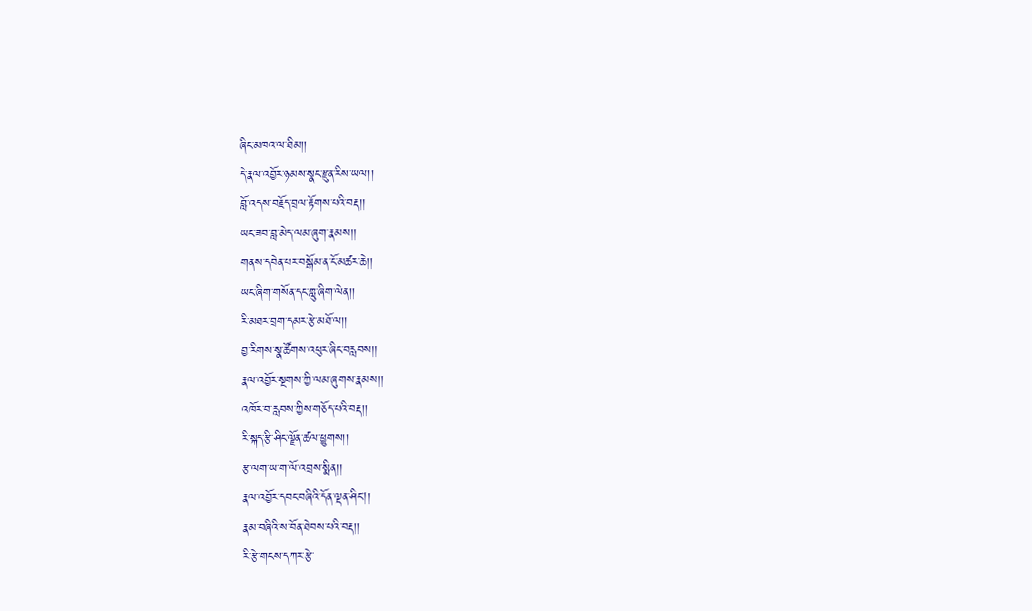ཞིང་མཁའ་ལ་ཐིམ།།
དེ་རྣལ་འབྱོར་ཉམས་སྣང་རྫུན་རིས་ཡལ།།
བློ་འདས་བརྗོད་བྲལ་རྟོགས་པའི་བརྡ།།
ཡང་ཟབ་བླ་མེད་ལམ་ཞུག་རྣམས།།
གནས་དབེན་པར་བསྒོམ་ན་ངོ་མཚར་ཆེ།།
ཡང་ཞིག་གསོན་དང་གླུ་ཞིག་ལེན།།
རི་མཐར་བྲག་དམར་རྩེ་མཐོ་ལ།།
བྱ་རིགས་སྣ་ཚོགས་འཕུར་ཞིང་བརླབས།།
རྣལ་འབྱོར་སྔགས་ཀྱི་ལམ་ཞུགས་རྣམས།།
འཁོར་བ་རླབས་ཀྱིས་གཅོད་པའི་བརྡ།།
རི་སྐད་རྩི་ཤིང་ལྗོན་ཚལ་ཕྱུགས།།
རྩ་ལག་ཡ་ག་ལོ་འབྲས་སྨིན།།
རྣལ་འབྱོར་དབང་བཞིའི་དོན་ལྡན་ཤིང།།
རྣམ་བཞིའི་ས་བོན་ཐེབས་པའི་བརྡ།།
རི་རྩེ་གངས་དཀར་རྩེ་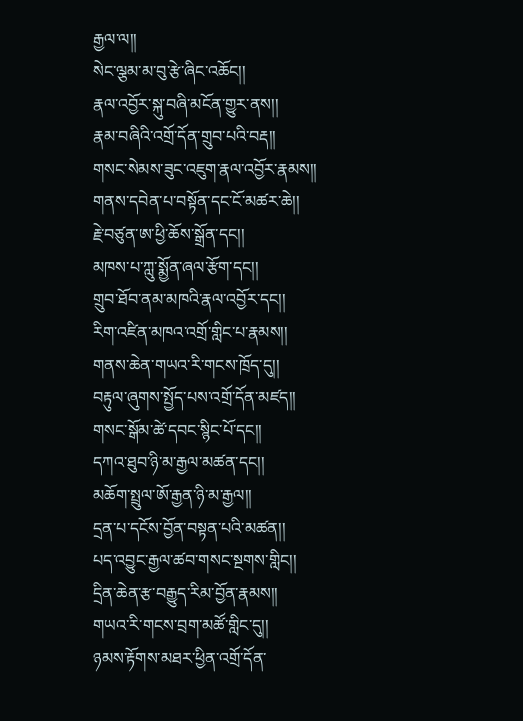རྒྱལ་ལ།།
སེང་ལྕམ་མ་བུ་རྩེ་ཞིང་འཆོང།།
རྣལ་འབྱོར་སྐུ་བཞི་མངོན་གྱུར་ནས།།
རྣམ་བཞིའི་འགྲོ་དོན་གྲུབ་པའི་བརྡ།།
གསང་སེམས་ཟུང་འཇུག་རྣལ་འབྱོར་རྣམས།།
གནས་དབེན་པ་བསྟོན་དང་ངོ་མཚར་ཆེ།།
རྗེ་བཙུན་ཨ་ཕྱི་ཆོས་སྒྲོན་དང།།
མཁས་པ་ཀླུ་སྨྱོན་ཞལ་རྩོག་དང།།
གྲུབ་ཐོབ་ནམ་མཁའི་རྣལ་འབྱོར་དང།།
རིག་འཛིན་མཁའ་འགྲོ་གླིང་པ་རྣམས།།
གནས་ཆེན་གཡའ་རི་གངས་ཁྲོད་དུ།།
བརྟུལ་ཞུགས་སྤྱོད་པས་འགྲོ་དོན་མཛད།།
གསང་སྒོམ་ཚེ་དབང་སྙིང་པོ་དང།།
དཀའ་ཐུབ་ཉི་མ་རྒྱལ་མཚན་དང།།
མཆོག་སྤྲུལ་ཨོ་རྒྱན་ཉི་མ་རྒྱལ།།
དྲན་པ་དངོས་བྱོན་བསྟན་པའི་མཚན།།
པད་འབྱུང་རྒྱལ་ཚབ་གསང་སྔགས་གླིང།།
དྲིན་ཆེན་རྩ་བརྒྱུད་རིམ་བྱོན་རྣམས།།
གཡའ་རི་གངས་བྲག་མཚོ་གླིང་དུ།།
ཉམས་རྟོགས་མཐར་ཕྱིན་འགྲོ་དོན་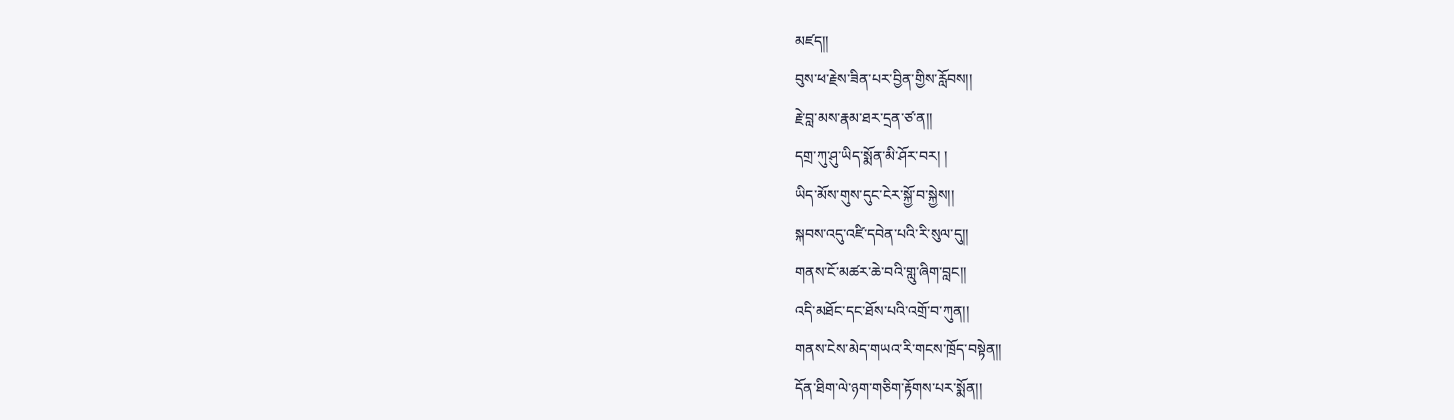མཛད།།
བུས་ཕ་རྗེས་ཟིན་པར་བྱིན་གྱིས་རློབས།།
རྗེ་བླ་མས་རྣམ་ཐར་དྲན་ཙ་ན།།
དགྲ་ཀུ་ཤུ་ཡིད་སྨོན་མི་ཤོར་བར། །
ཡིད་མོས་གུས་དུང་ངེར་སྐྱོ་བ་སྐྱེས།།
སྐབས་འདུ་འཛི་དབེན་པའི་རི་སུལ་དུ།།
གནས་ངོ་མཚར་ཆེ་བའི་གླུ་ཞིག་བླང།།
འདི་མཐོང་དང་ཐོས་པའི་འགྲོ་བ་ཀུན།།
གནས་ངེས་མེད་གཡའ་རི་གངས་ཁྲོད་བསྟེན།།
དོན་ཐིག་ལེ་ཉག་གཅིག་རྟོགས་པར་སྨོན།།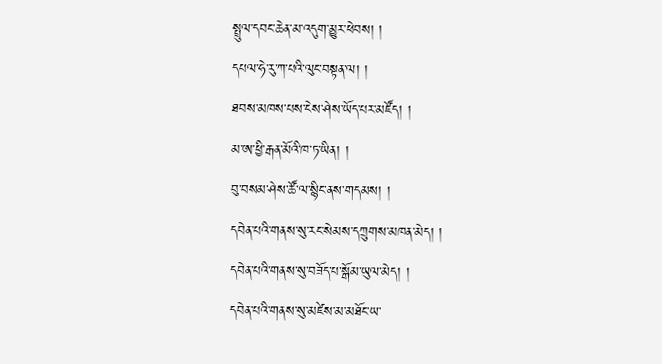སྤྲུལ་དབང་ཆེན་མ་འདུག་མྱུར་ཕེབས། །
དཔལ་ཧེ་རུ་ཀ་པའི་ལུང་བསྟན་ལ། །
ཐབས་མཁས་པས་ངེས་ཤེས་ཡོད་པར་མཛོད། །
མ་ཨ་ཕྱི་རྒན་མོའི་ཁ་ཏ་ཡིན། །
བུ་བསམ་ཤེས་ཚོ་ལ་སྙིང་ནས་གདམས། །
དབེན་པའི་གནས་སུ་རང་སེམས་དཀྲུགས་མཁན་མེད། །
དབེན་པའི་གནས་སུ་བཟོད་པ་སྒོམ་ཡུལ་མེད། །
དབེན་པའི་གནས་སུ་མཛེས་མ་མཐོང་ཡ་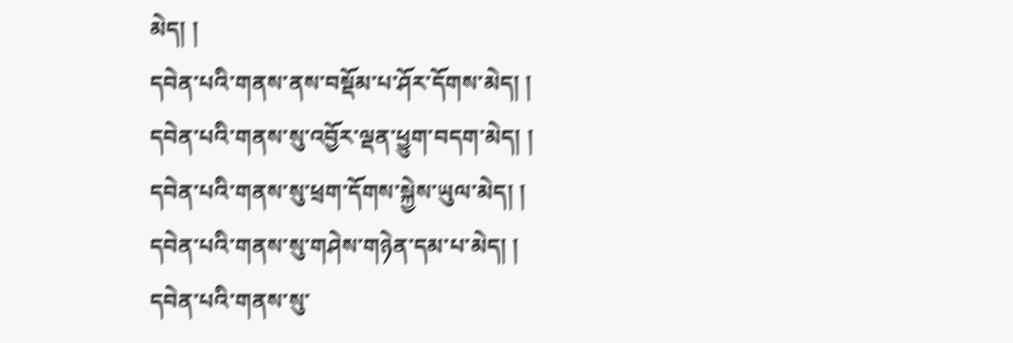མེད། །
དབེན་པའི་གནས་ནས་བསྡོམ་པ་ཤོར་དོགས་མེད། །
དབེན་པའི་གནས་སུ་འབྱོར་ལྡན་ཕྱུག་བདག་མེད། །
དབེན་པའི་གནས་སུ་ཕྲག་དོགས་སྐྱེས་ཡུལ་མེད། །
དབེན་པའི་གནས་སུ་གཤེས་གཉེན་དམ་པ་མེད། །
དབེན་པའི་གནས་སུ་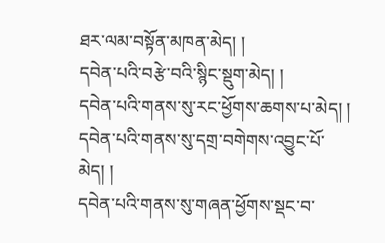ཐར་ལམ་བསྟོན་མཁན་མེད། །
དབེན་པའི་བརྩེ་བའི་སྙིང་སྡུག་མེད། །
དབེན་པའི་གནས་སུ་རང་ཕྱོགས་ཆགས་པ་མེད། །
དབེན་པའི་གནས་སུ་དགྲ་བགེགས་འབྱུང་པོ་མེད། །
དབེན་པའི་གནས་སུ་གཞན་ཕྱོགས་སྡང་བ་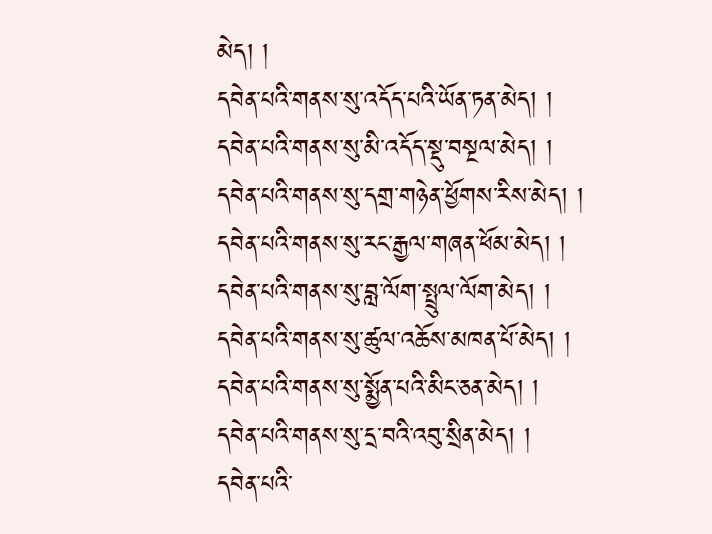མེད། །
དབེན་པའི་གནས་སུ་འདོད་པའི་ཡོན་ཏན་མེད། །
དབེན་པའི་གནས་སུ་མི་འདོད་སྡུ་བསྔལ་མེད། །
དབེན་པའི་གནས་སུ་དགྲ་གཉེན་ཕྱོགས་རིས་མེད། །
དབེན་པའི་གནས་སུ་རང་རྒྱལ་གཞན་ཕོམ་མེད། །
དབེན་པའི་གནས་སུ་བླ་ལོག་སྤྲུལ་ལོག་མེད། །
དབེན་པའི་གནས་སུ་ཚུལ་འཆོས་མཁན་པོ་མེད། །
དབེན་པའི་གནས་སུ་སྨྱོན་པའི་མིང་ཅན་མེད། །
དབེན་པའི་གནས་སུ་དྲ་བའི་འབུ་སྲིན་མེད། །
དབེན་པའི་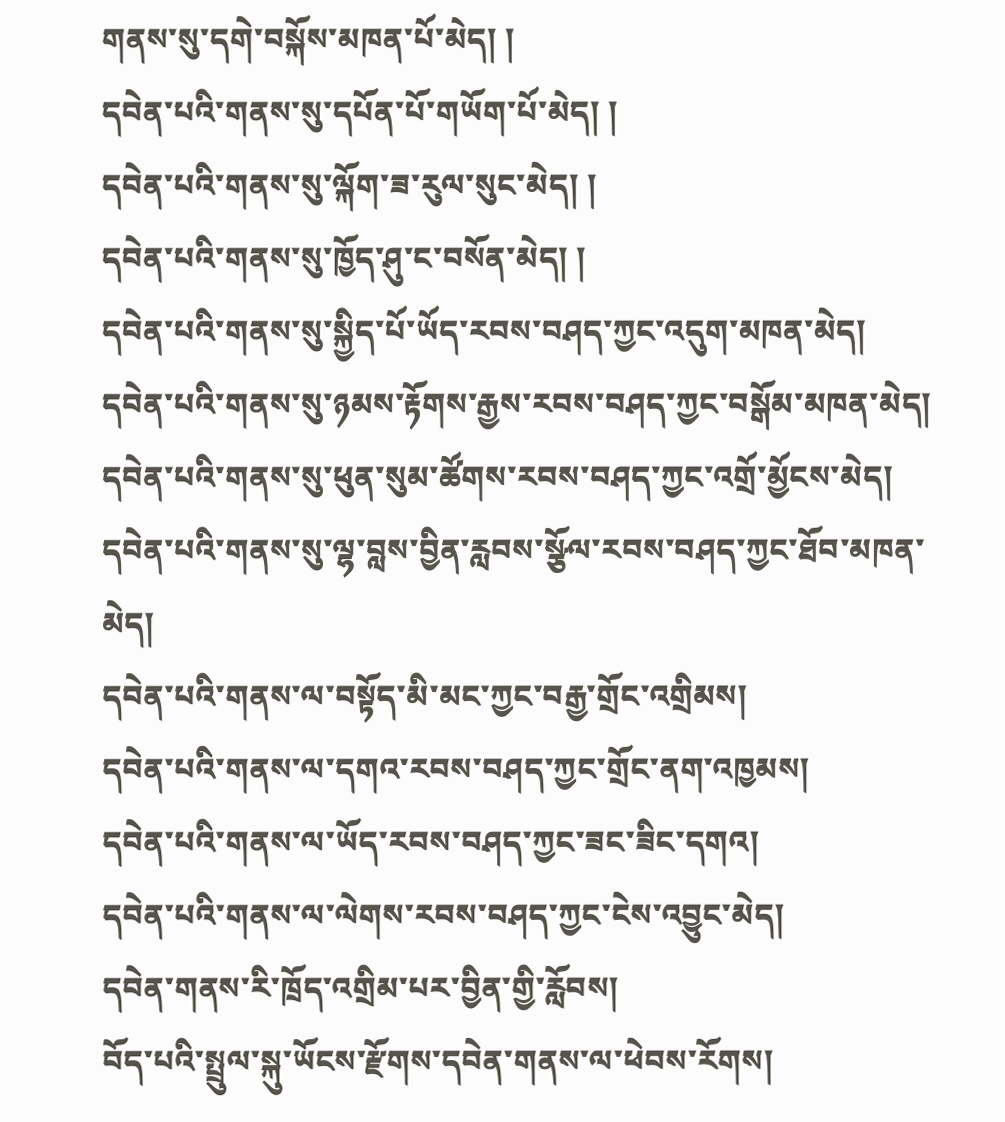གནས་སུ་དགེ་བསྐོས་མཁན་པོ་མེད། །
དབེན་པའི་གནས་སུ་དཔོན་པོ་གཡོག་པོ་མེད། །
དབེན་པའི་གནས་སུ་ལྐོག་ཟ་རུལ་སུང་མེད། །
དབེན་པའི་གནས་སུ་ཁྱོད་ཤུ་ང་བསོན་མེད། །
དབེན་པའི་གནས་སུ་སྐྱིད་པོ་ཡོད་རབས་བཤད་ཀྱང་འདུག་མཁན་མེད།
དབེན་པའི་གནས་སུ་ཉམས་རྟོགས་རྒྱས་རབས་བཤད་ཀྱང་བསྒོམ་མཁན་མེད།
དབེན་པའི་གནས་སུ་ཕུན་སུམ་ཚོགས་རབས་བཤད་ཀྱང་འགྲོ་མྱོངས་མེད།
དབེན་པའི་གནས་སུ་ལྷ་བླས་བྱིན་རླབས་སྩོལ་རབས་བཤད་ཀྱང་ཐོབ་མཁན་མེད།
དབེན་པའི་གནས་ལ་བསྟོད་མི་མང་ཀྱང་བརྒྱ་གྲོང་འགྲིམས།
དབེན་པའི་གནས་ལ་དགའ་རབས་བཤད་ཀྱང་གྲོང་ནག་འཁྱམས།
དབེན་པའི་གནས་ལ་ཡོད་རབས་བཤད་ཀྱང་ཟང་ཟིང་དགའ།
དབེན་པའི་གནས་ལ་ལེགས་རབས་བཤད་ཀྱང་ངེས་འབྱུང་མེད།
དབེན་གནས་རི་ཁྲོད་འགྲིམ་པར་བྱིན་གྱི་རློབས།
བོད་པའི་སྤྲུལ་སྐུ་ཡོངས་རྫོགས་དབེན་གནས་ལ་ཕེབས་རོགས།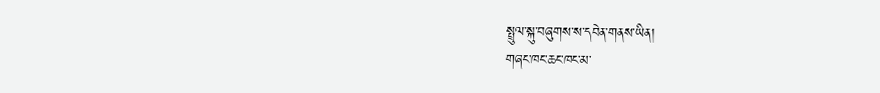སྤྲུལ་སྐུ་བཞུགས་ས་དབེན་གནས་ཡིན།
གཞང་ཁང་ཆང་ཁང་མ་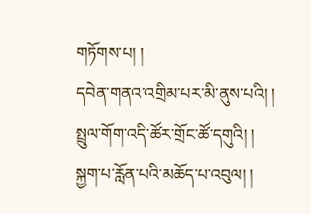གཏོགས་པ། །
དབེན་གནའ་འགྲིམ་པར་མི་ནུས་པའི། །
སྤྲུལ་གོག་འདི་ཚོར་གྲོང་ཚོ་དགུའི། །
སྐྱག་པ་རློན་པའི་མཆོད་པ་འབུལ། །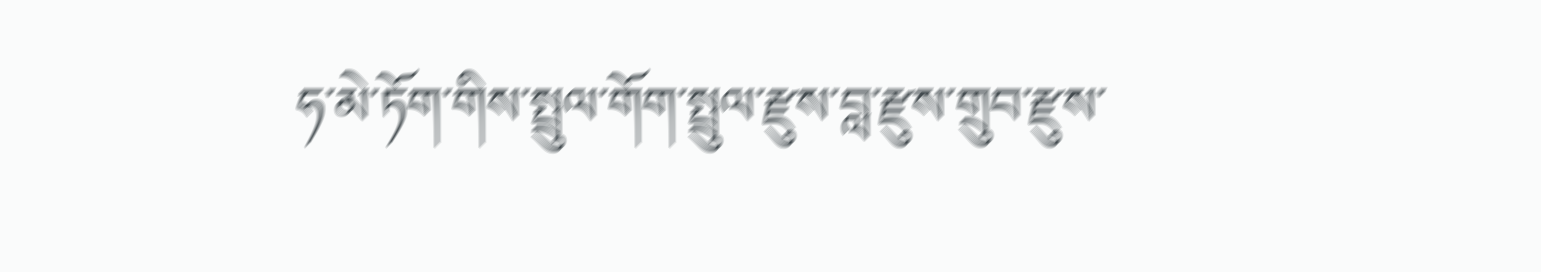ཧ་མེ་ཏོག་གིས་སྤྲུལ་གོག་སྤྲུལ་རྫུས་བླ་རྫུས་གྲུབ་རྫུས་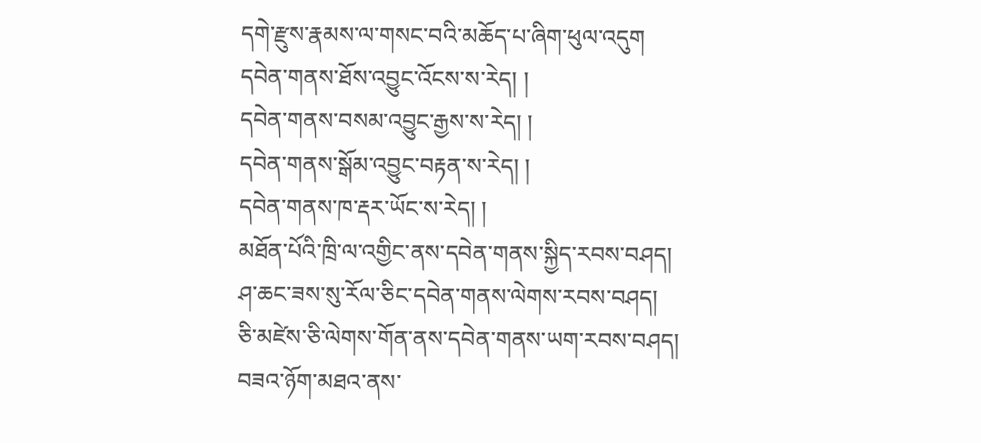དགེ་རྫུས་རྣམས་ལ་གསང་བའི་མཆོད་པ་ཞིག་ཕུལ་འདུག
དབེན་གནས་ཐོས་འབྱུང་འོངས་ས་རེད། །
དབེན་གནས་བསམ་འབྱུང་རྒྱས་ས་རེད། །
དབེན་གནས་སྒོམ་འབྱུང་བརྟན་ས་རེད། །
དབེན་གནས་ཁ་རྡར་ཡོང་ས་རེད། །
མཐོན་པོའི་ཁྲི་ལ་འགྱིང་ནས་དབེན་གནས་སྐྱིད་རབས་བཤད།
ཤ་ཆང་ཟས་སུ་རོལ་ཅིང་དབེན་གནས་ལེགས་རབས་བཤད།
ཅི་མཛེས་ཅི་ལེགས་གོན་ནས་དབེན་གནས་ཡག་རབས་བཤད།
བཟའ་ཉོག་མཐའ་ནས་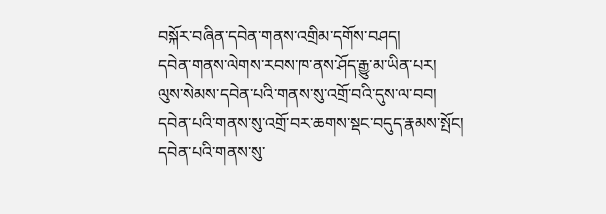བསྐོར་བཞིན་དབེན་གནས་འགྲིམ་དགོས་བཤད།
དབེན་གནས་ལེགས་རབས་ཁ་ནས་ཤོད་རྒྱུ་མ་ཡིན་པར།
ལུས་སེམས་དབེན་པའི་གནས་སུ་འགྲོ་བའི་དུས་ལ་བབ།
དབེན་པའི་གནས་སུ་འགྲོ་བར་ཆགས་སྡང་བདུད་རྣམས་སྤོང།
དབེན་པའི་གནས་སུ་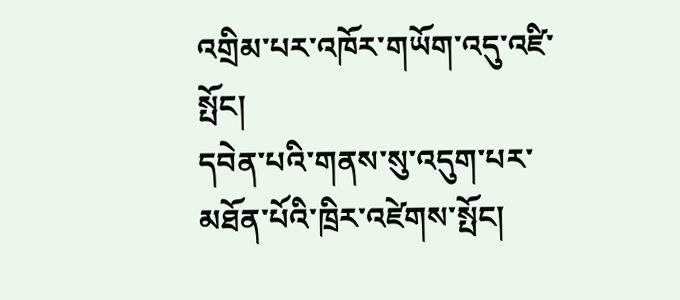འགྲིམ་པར་འཁོར་གཡོག་འདུ་འཛི་སྤོང།
དབེན་པའི་གནས་སུ་འདུག་པར་མཐོན་པོའི་ཁྲིར་འཛེགས་སྤོང།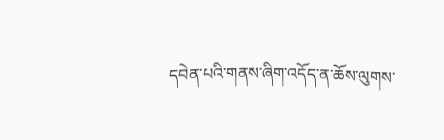དབེན་པའི་གནས་ཞིག་འདོད་ན་ཆོས་ལུགས་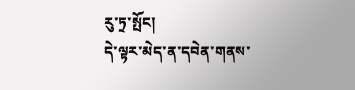རུ་ཏྲ་སྤོང།
དེ་ལྟར་མེད་ན་དབེན་གནས་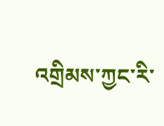འགྲིམས་ཀྱང་རི་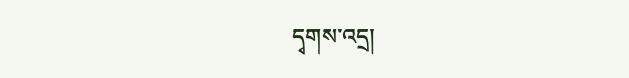དྭགས་འདྲ།